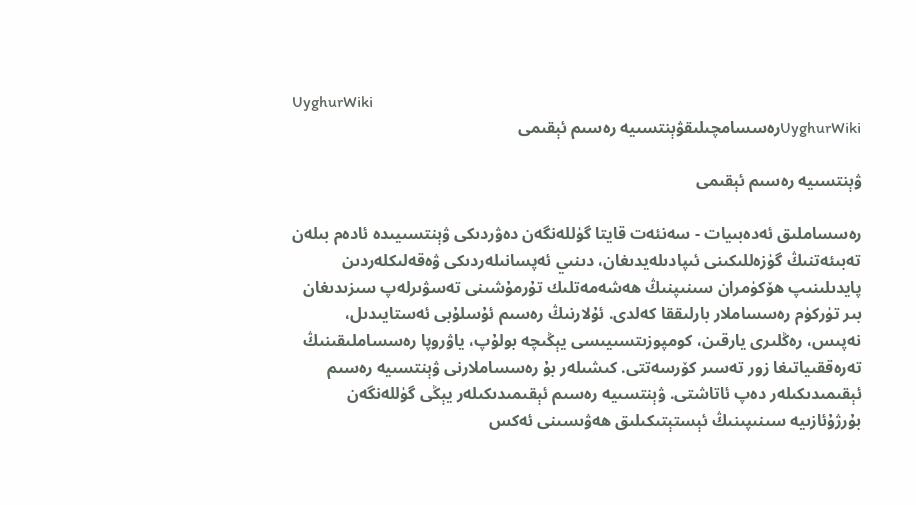UyghurWiki
UyghurWikiرەسسامچىلىقۋېنتسىيە رەسىم ئېقىمى

ۋېنتسىيە رەسىم ئېقىمى

رەسساملىق ئەدەبىيات - سەنئەت قايتا گۈللەنگەن دەۋردىكى ۋېنتسىيىدە ئادەم بىلەن تەبىئەتنىڭ گۈزەللىكىنى ئىپادىلەيدىغان، دىنىي ئەپسانىلەردىكى ۋەقەلىكلەردىن پايدىلىنىپ ھۆكۈمران سىنىپنىڭ ھەشەمەتلىك تۇرمۇشىنى تەسۋىرلەپ سىزىدىغان بىر تۈركۈم رەسساملار بارلىققا كەلدى. ئۇلارنىڭ رەسىم ئۇسلۇبى ئەستايىدىل، نەپىس، رەڭلىرى يارقىن، كومپوزىتسىيىسى يېڭىچە بولۇپ، ياۋروپا رەسساملىقىنىڭ تەرەققىياتىغا زور تەسىر كۆرسەتتى. كىشىلەر بۇ رەسساملارنى ۋېنتسىيە رەسىم ئېقىمىدىكىلەر دەپ ئاتاشتى. ۋېنتسىيە رەسىم ئېقىمىدىكىلەر يېڭى گۈللەنگەن بۇرژۇئازىيە سىنىپىنىڭ ئېستېتىكىلىق ھەۋىسىنى ئەكس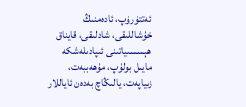ئەتتۈرۈپ، ئادەمنىڭ خۇشاللىقى، شادلىقى، قايناق ھېسسىياتىنى ئىپادىلەشكە مايىل بولۇپ، مۇھەببەت، زىياپەت، يالىڭاچ بەدەن ئاياللار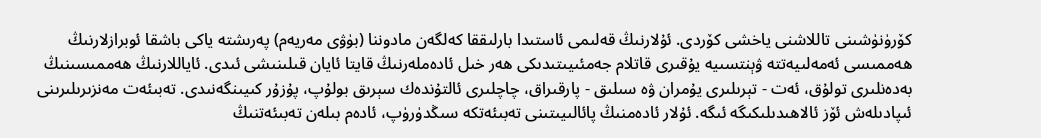كۆرۈنۈشىنى تاللاشنى ياخشى كۆردى. ئۇلارنىڭ قەلىمى ئاستىدا بارلىققا كەلگەن مادوننا (بۈۋى مەريەم) پەرىشتە ياكى باشقا ئوبرازلارنىڭ ھەممىسى ئەمەلىيەتتە ۋېنتسىيە يۇقىرى قاتلام جەمئىيىتىدىكى ھەر خىل ئادەملەرنىڭ قايتا ئايان قىلىنىشى ئىدى. ئاياللارنىڭ ھەممىسىنىڭ بەدەنلىرى تولۇق، ئەت - تېرىلىرى يۇمران ۋە سىلىق - پارقىراق، چاچلىرى ئالتۇندەك سېرىق بولۇپ، پۇزۇر كىيىنگەنىدى. تەبىئەت مەنزىرىلىرىنى ئىپادىلەش ئۆز ئالاھىدىلىكىگە ئىگە. ئۇلار ئادەمنىڭ پائالىيىتىنى تەبىئەتكە سىڭدۈرۈپ، ئادەم بىلەن تەبىئەتنىڭ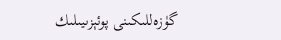گۈزەللىكىنى پوئېزىيىلىك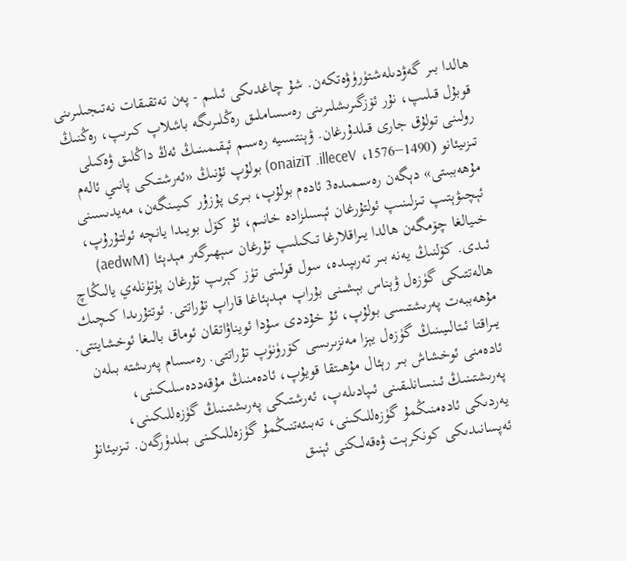ھالدا بىر گەۋدىلەشتۈرۈۋەتكەن. شۇ چاغدىكى ئىلىم - پەن تەتقىقات نەتىجىلىرىنى قوبۇل قىلىپ، نۇر ئۆزگىرىشلىرىنى رەسساملىق رەڭلىرىگە باشلاپ كىرىپ، رەڭنىڭ رولىنى تولۇق جارى قىلدۇرغان. ۋېنتسىيە رەسىم ئېقىمىنىڭ ئەڭ داڭلىق ۋەكىلى تىزىيئانو (1490−1576، onaiziT .illeceV) بولۇپ ئۇنىڭ «ئەرشتىكى پانىي ئالەم مۇھەببىتى» دېگەن رەسىمىدە3 ئادەم بولۇپ، بىرى پۇزۇر كىيىنگەن، مەيدىسىنى ئېچىۋېتىپ تىزلىنىپ ئولتۇرغان ئېسىلزادە خانىم، ئۇ كۆل بويىدا يانچە ئولتۇرۇپ، خىيالغا چۆمگەن ھالدا يىراقلارغا تىكىلىپ تۇرغان سېھىرگەر مېدېئا (aedwM) ئىدى. كۆلنىڭ يەنە بىر تەرىپىدە، سول قولىنى تۈز كېرىپ تۇرغان پۈتۈنلەي يالىڭاچ ھالەتتىكى گۈزەل ۋېناس بېشىنى بۇراپ مېدېئاغا قاراپ تۇراتتى. ئوتتۇرىدا كىچىك مۇھەببەت پەرىشتىسى بولۇپ، ئۇ خۇددى سۇدا ئويناۋاتقان ئوماق بالىغا ئوخشايتتى. يىراقتا ئىتالىيىنىڭ گۈزەل يېزا مەنزىرىسى كۆرۈنۈپ تۇراتتى. رەسسام پەرىشتە بىلەن ئادەمنى ئوخشاش بىر رېئال مۇھىتقا قويۇپ، ئادەمنىڭ مۇقەددەسلىكىنى، پەرىشتىنىڭ ئىنسانلىقىنى ئىپادىلەپ، ئەرشتىكى پەرىشتىنىڭ گۈزەللىكىنى، يەردىكى ئادەمنىڭمۇ گۈزەللىكىنى، تەبىئەتنىڭمۇ گۈزەللىكىنى بىلدۈرگەن. تىزىيئانۇ ئەپسانىدىكى كونكرېت ۋەقەلىكنى ئېنىق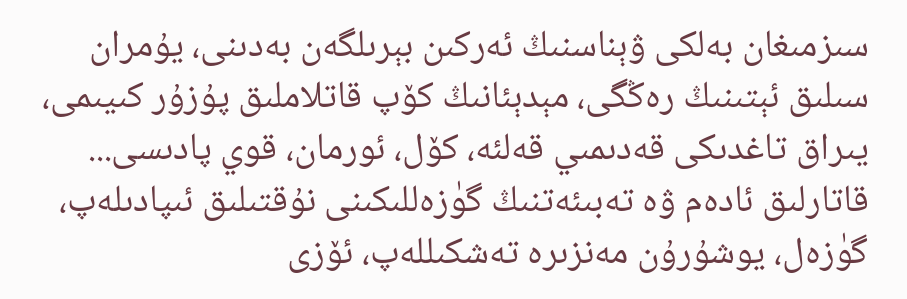سىزمىغان بەلكى ۋېناسنىڭ ئەركىن بېرىلگەن بەدىنى، يۇمران سىلىق ئېتىنىڭ رەڭگى، مېدېئانىڭ كۆپ قاتلاملىق پۇزۇر كىيىمى، يىراق تاغدىكى قەدىمىي قەلئە، كۆل، ئورمان، قوي پادىسى... قاتارلىق ئادەم ۋە تەبىئەتنىڭ گۈزەللىكىنى نۇقتىلىق ئىپادىلەپ، گۈزەل، يوشۇرۇن مەنزىرە تەشكىللەپ، ئۆزى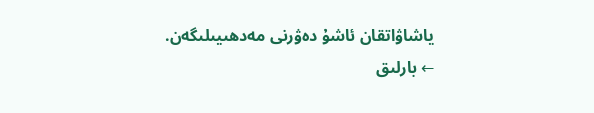ياشاۋاتقان ئاشۇ دەۋرنى مەدھىيىلىگەن.
← بارلىق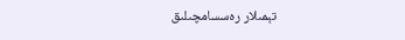تېمىلار رەسسامچىلىق